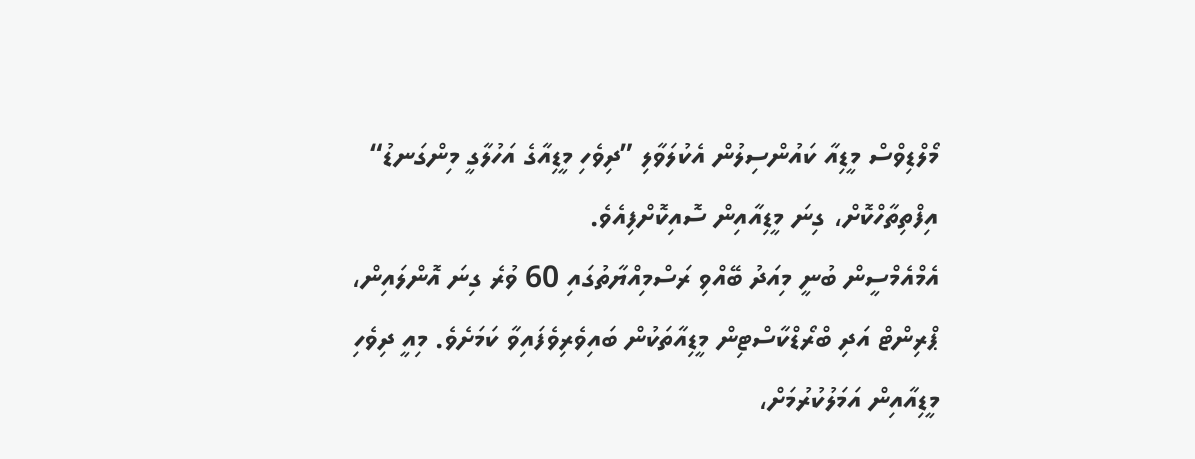މޯލްޑިވްސް މީޑިއާ ކައުންސިލުން އެކުލަވާލި ”ދިވެހި މީޑިއާގެ އަހުލާގީ މިންގަނޑު“ އިފްތިތާހްކޮށް، ގިނަ މީޑިއާއިން ސޮއިކޮށްފިއެވެ.
އެމްއެމްސީން ބުނީ މިއަދު ބޭއްވި ރަސްމިއްޔާތުގައި 60 ވުރެ ގިނަ އޮންލައިން، ޕްރިންޓް އަދި ބްރޯޑްކާސްޓިން މީޑިއާތަކުން ބައިވެރިވެފައިވާ ކަމަށެވެ. މިއީ ދިވެހި މީޑިއާއިން އަމަލުކުރުމަށް،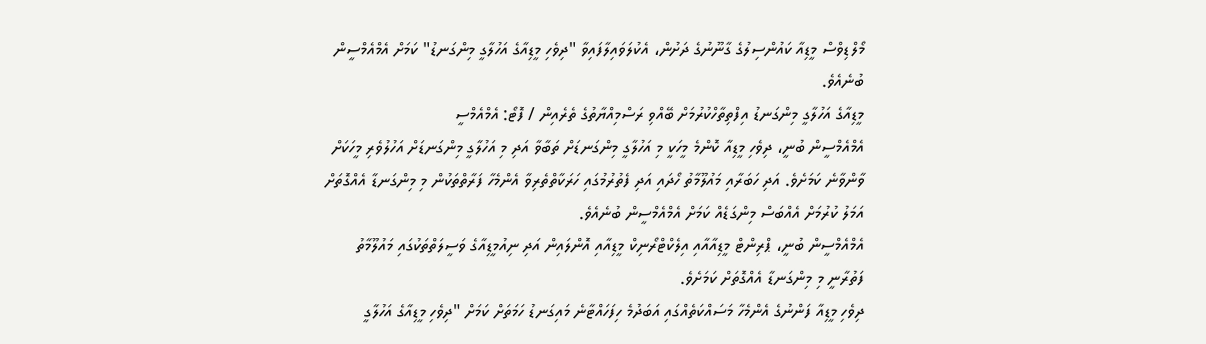މޯލްޑިވްސް މީޑިއާ ކައުންސިލުގެ ގާނޫނުގެ ދަށުން، އެކުލަވައިލާފައިވާ "ދިވެހި މީޑިއާގެ އަހުލާގީ މިންގަނޑު" ކަމަށް އެމްއެމްސީން ބުނެއެވެ.
މީޑިއާގެ އަހުލާގީ މިންގަނޑު އިފްތިތާހްކުރުމަށް ބޭއްވި ރަސްމިއްޔާތުގެ ތެރެއިން / ފޮޓޯ: އެމްއެމްސީ
އެމްއެމްސީން ބުނީ، ދިވެހި މީޑިއާ ކޮންމެ މީހަކީ މި އަހުލާގީ މިންގަނޑަށް ތަބާވާ އަދި މި އަހުލާގީ މިންގަނޑަށް އަހުލުވެރި މީހަކަށް ވާންވާނެ ކަމަށެވެ. އަދި ހަބަރާއި މައުލޫމާތު ހޯދައި އަދި ފެތުރުމުގައި ހަރަކާތްތެރިވާ އެންމެހާ ފަރާތްތަކުން މި މިންގަނޑާ އެއްގޮތަށް އަމަލު ކުރުމަށް އެއްބަސް މިންގަޑެއް ކަމަށް އެމްއެމްސީން ބުނެއެވެ.
އެމްއެމްސީން ބުނީ، ޕްރިންޓް މީޑިއާއާއި އިލެކްޓްރޯނިކް މީޑިއާއި އޮންލައިން އަދި ނިއުމީޑިއާގެ ވަސީލަތްތަކުގައި މައުލޫމާތު ފަތުރާނީ މި މިންގަނޑާ އެއްގޮތަށް ކަމަށެވެ.
ދިވެހި މީޑިއާ ފަންނުގެ އެންމެހާ މަސައްކަތެއްގައި އަބަދުމެ ހިފަހައްޓާނެ މައިގަނޑު ހަމަތަށް ކަމަށް "ދިވެހި މީޑިއާގެ އަހުލާގީ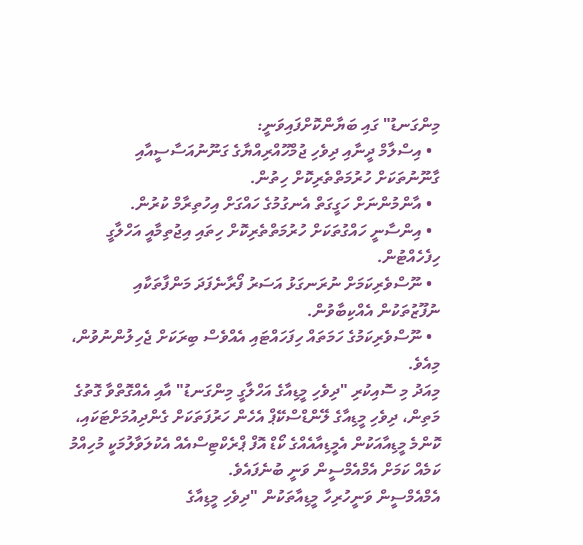މިންގަނޑު" ގައި ބަޔާންކޮށްފައިވަނީ:
  • އިސްލާމް ދީނާއި ދިވެހި ޖުމްހޫއްރިއްޔާގެ ގަނޫނުއަސާސީއާއި ގާނޫނުތަކަށް ހުރުމަތްތެރިކޮށް ހިތުން.
  • އާންމުންނަށް ހަގީގަތް އެނގުމުގެ ހައްގަށް އިހުތިރާމް ކުރުން.
  • އިންސާނީ ހައްގުތަކަށް ހުރުމަތްތެރިކޮށް ހިތައި އިޖުތިމާއީ އަހްލާގީ ހިފެހެއްޓުން.
  • ނޫސްވެރިކަމަށް ނުރަނގަޅު އަސަރު ފޯރާނެފަދަ މަންފާތަކާއި ނުފޫޒުތަކުން އެއްކިބާވުން.
  • ނޫސްވެރިކަމުގެ ހަމަތައް ހިފަހައްޓައި އެއްވެސް ބިރަކަށް ޖެހިލުންނުވުން، މިއެވެ.
މިއަދު މި ސޮއިކުރި "ދިވެހި މީޑިއާގެ އަހްލާގީ މިންގަނޑު" އާއި އެއްގޮތްވާ ގޮތުގެ މަތިން، ދިވެހި މީޑިއާގެ ލޭންޑްސްކޭޕް އެހެން ހަރުފަތަކަށް ގެންދިއުމަށްޓަކައި، ކޮންމެ މީޑިއާއަކުން އެމީޑިއާއެއްގެ ކޯޑް އޮފް ޕްރެކްޓިސްއެއް އެކުލަވާލުމަކީ މުހިއްމު ކަމެއް ކަމަށް އެމްއެމްސީން ވަނީ ބުނެފައެވެ.
އެމްއެމްސީން ވަނީހުރިހާ މީޑިއާތަކުން "ދިވެހި މީޑިއާގެ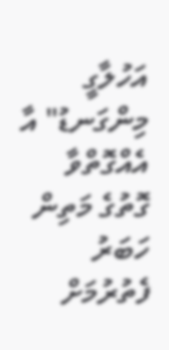އަހުލާގީ މިންގަނޑު" އާ އެއްގޮތްވާ ގޮތުގެ މަތިން ހަބަރު ފެތުރުމަށް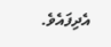އެދިފައެވެ.